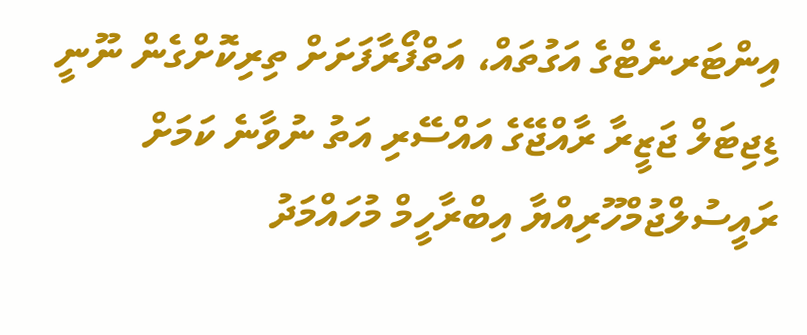އިންޓަރނެޓްގެ އަގުތައް، އަތްފޯރާފަށަށް ތިރިކޮށްގެން ނޫނީ ޑިޖިޓަލް ޖަޒީރާ ރާއްޖޭގެ އައްސޭރި އަތު ނުވާނެ ކަމަށް ރައީސުލްޖުމްހޫރިއްޔާ އިބްރާހީމް މުހައްމަދު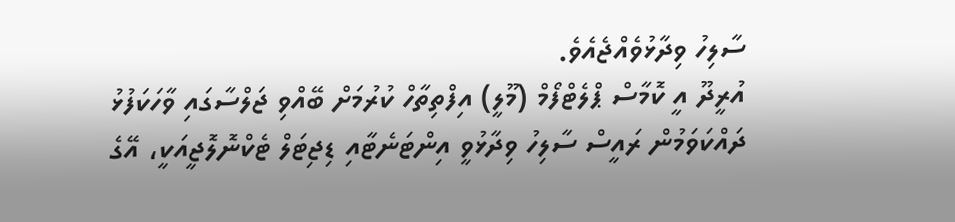ސާލިހު ވިދާޅުވެއްޖެއެވެ.
އުރީދޫ އީ ކޮމާސް ޕްލެޓްފޯމް (މޫލީ) އިފްތިތާހް ކުރުމަށް ބޭއްވި ޖަލްސާގައި ވާހަކަފުޅު ދައްކަވަމުން ރައީސް ސާލިހު ވިދާޅުވީ އިންޓަނެޓާއި ޑިޖިޓަލް ޓެކްނޮލޮޖީއަކީ، އޭގެ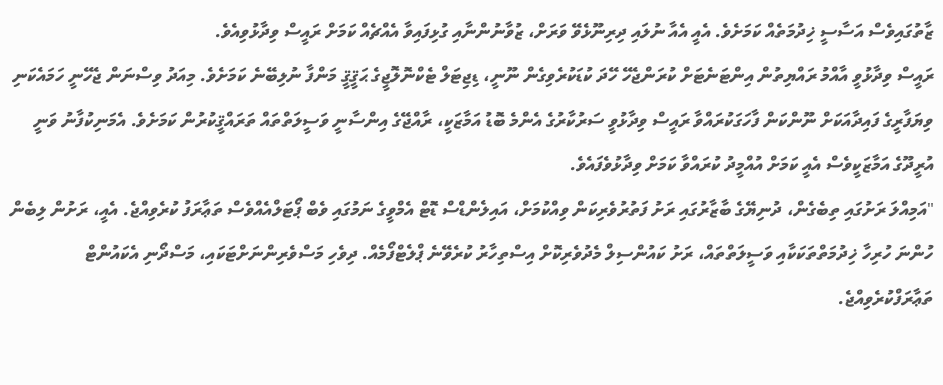ޒާތުގައިވެސް އަސާސީ ޚިދުމަތެއް ކަމަށެވެ. އެއީ އެއާ ނުލައި ދިރިނޫޅެވޭ ވަރަށް، ޒުވާނުންނާއި ގުޅިފައިވާ އެއްޗެއް ކަމަށް ރައީސް ވިދާޅުވިއެވެ.
ރައީސް ވިދާޅުވީ އާއްމު ރައްޔިތުން އިންޓަނެޓަށް ކުރަންޖެހޭ ހޭދަ ކުޑަކުރެވިގެން ނޫނީ، ޑިޖިޓަލް ޓެކްނޮލޮޖީގެ ޙަޤީޤީ މަންފާ ނުލިބޭނެ ކަމަށެވެ. މިއަދު ވިސްނަން ޖެހޭނީ ހަމައެކަނި ވިޔަފާރީގެ ފައިދާއަކަށް ނޫންކަން ފާހަގަކުރައްވާ ރައީސް ވިދާޅުވީ ސަރުކާރުގެ އެންމެ ބޮޑު އަމާޒަކީ، ރާއްޖޭގެ އިންސާނީ ވަސީލަތްތައް ތަރައްޤީކުރުން ކަމަށެވެ. އެމަނިކުފާނު ވަނީ އުރީދޫގެ އަމާޒަކީވެސް އެއީ ކަމަށް އުއްމީދު ކުރައްވާ ކަމަށް ވިދާޅުވެފައެވެ.
"އަމިއްލަ ރަށުގައި ތިބެގެން، ދުނިޔޭގެ ބާޒާރުގައި ރަށު ފަތުރުވެރިކަން ވިއްކުމަށް، އައިލެންޑްސް ޑޮޓް އެމްވީގެ ނަމުގައި ވެބް ޕޯޓަލްއެއްވެސް ތަޢާރަފު ކުރެވިއްޖެ. އެއީ، ރަށުން ލިބެން ހުންނަ ހުރިހާ ޚިދުމަތްތަކަކާއި ވަސީލަތްތައް، ރަށު ކައުންސިލް މެދުވެރިކޮށް އިސްތިހާރު ކުރެވޭނެ ޕްލެޓްފޯމެއް. ދިވެހި މަސްވެރިންނަށްޓަކައި، މަސްދޯނި އެކައުންޓް ތަޢާރަފްކުރެވިއްޖެ.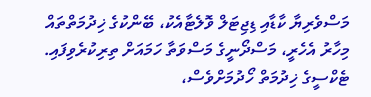މަސްވެރިޔާ ކާޑާއި ޑިޖިޓަލް ވޮލެޓާއެކު، ބޭންކުގެ ޚިދުމަތްތައް މިހާރު އެހެރީ، މަސްދޯނީގެ މަސްވަތާ ހަމައަށް ތިރިކުރެވިފައި. ޓެކްސީގެ ޚިދުމަތް ހޯދުމަށްވެސް،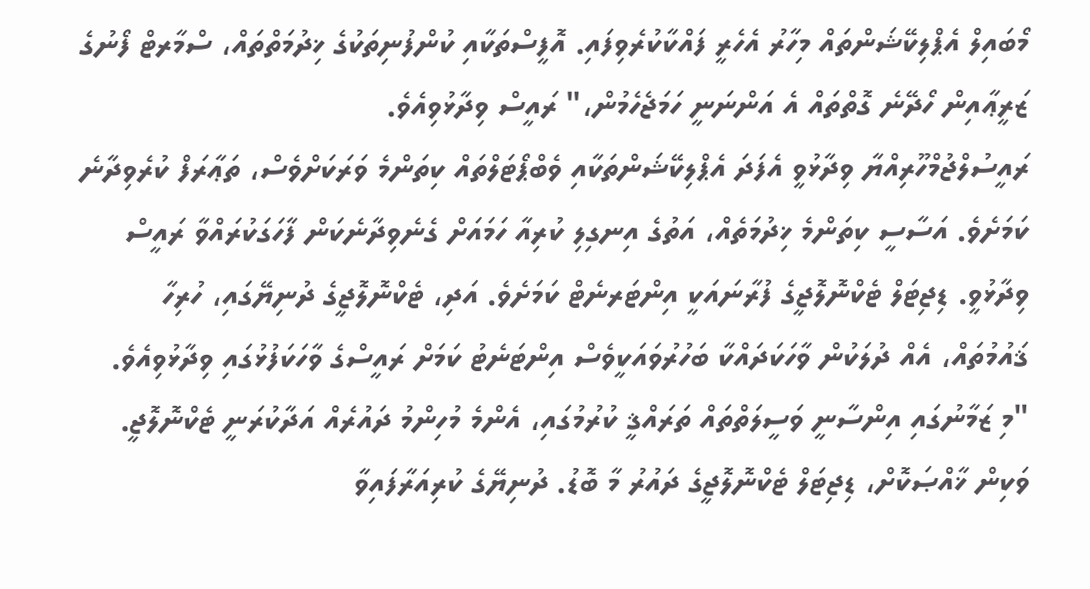މޯބައިލް އެޕްލިކޭޝަންތައް މިހާރު އެހެރީ ފައްކާކުރެވިފައި. އޮފީސްތަކާއި ކުންފުނިތަކުގެ ޚިދުމަތްތައް، ސްމާރޓް ފޯނުގެ ޒަރީޢާއިން ހޯދޭނެ ގޮތްތައް އެ އަންނަނީ ހަމަޖެހެމުން،" ރައީސް ވިދާޅުވިއެވެ.
ރައީސުލްޖުމްހޫރިއްޔާ ވިދާޅުވީ އެފަދަ އެޕްލިކޭޝަންތަކާއި ވެބްޕޯޓަލްތައް ކިތަންމެ ވަރަކަށްވެސް، ތަޢާރަފް ކުރެވިދާނެ ކަމަށެވެ. އަސާސީ ކިތަންމެ ޚިދުމަތެއް، އަތުގެ އިނގިލި ކުރިއާ ހަމައަށް ގެނެވިދާނެކަން ފާހަގަކުރައްވާ ރައީސް ވިދާޅުވީ. ޑިޖިޓަލް ޓެކްނޮލޮޖީގެ ފުރާނައަކީ އިންޓަރނެޓް ކަމަށެވެ. އަދި، ޓެކްނޮލޮޖީގެ ދުނިޔޭގައި، ހުރިހާ ޤައުމުތައް، އެއް ދުލަކުން ވާހަކަދައްކާ ބަހުރުވައަކީވެސް އިންޓަނެޓު ކަމަށް ރައީސްގެ ވާހަކަފުޅުގައި ވިދާޅުވިއެވެ.
"މި ޒަމާނުގައި އިންސާނީ ވަސީލަތްތައް ތަރައްޤީ ކުރުމުގައި، އެންމެ މުހިންމު ދައުރެއް އަދާކުރަނީ ޓެކްނޮލޮޖީ. ވަކިން ޚާއްޞަކޮށް، ޑިޖިޓަލް ޓެކްނޮލޮޖީގެ ދައުރު މާ ބޮޑު. ދުނިޔޭގެ ކުރިއަރާފައިވާ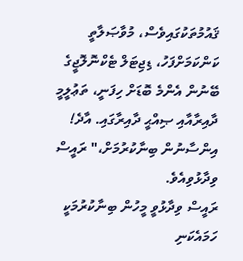ޤައުމުތަކުގައިވެސް، މުވާޞަލާތީ ކަންކަމަށްފަހު، ޑިޖިޓަލް ޓެކްނޮލޮޖީގެ ބޭނުން އެންމެ ބޮޑަށް ހިފަނީ، ތަޢުލީމީ ދާއިރާއާއި ޞިއްޙީ ދާއިރާގައި. އާދެ! އިންސާނުން ބިނާކުރުމަށް،" ރައީސް ވިދާޅުވިއެވެ.
ރައީސް ވިދާޅުވީ މީހުން ބިނާކުރުމަކީ ހަމައެކަނި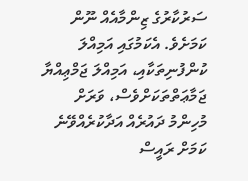ސަރުކާރުގެ ޒިންމާއެއް ނޫން ކަމަށެވެ. އެކަމުގައި އަމިއްލަ ކުންފުނިތަކާއި، އަމިއްލަ ޖަމްޢިއްޔާ ޖަމާޢަތްތަކަށްވެސް، ވަރަށް މުހިންމު ދައުރެއް އަދާކުރެއްވޭނެ ކަމަށް ރައީސް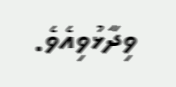ވިދާޅުވިއެވެ.